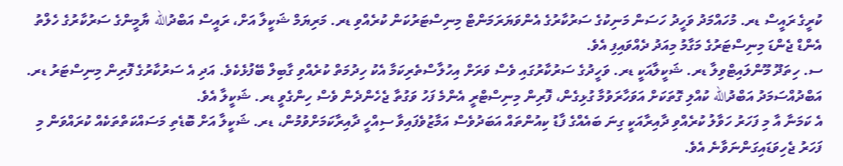ކުރީގެ ރައީސް ޑރ. މުހައްމަދު ވަހީދު ހަސަން މަނިކުގެ ސަރުކާރުގެ އެންވަޔަރަމަންޓް މިނިސްޓަރުކަން ކުރެއްވި ޑރ. މަރިޔަމް ޝަކީލާ އަށް، ރައީސް އަބްދުالله ޔާމީންގެ ސަރުކާރުގެ ހެލްތު އެންޑް ޖެންޑަ މިނިސްޓަރުގެ މަގާމު މިއަދު ދެއްވައިފި އެވެ.
ސ. ހިތަދޫ މޫންލައިޓްވިލާ ޑރ. ޝަކީލާއަކީ ޑރ. ވަހީދުގެ ސަރުކާރުގައި ވެސް ވަރަށް އިހުލާސްތެރިކަމާ އެކު ހިދުމަތް ކުރެއްވި ގާބިލް ބޭފުޅެކެވެ. އަދި އެ ސަރުކާރުގެ ފޮރިން މިނިސްޓަރު ޑރ. އަބްދުއްސަމަދު އަބްދުالله ކުއްލި ގޮތަކަށް އަވަހާރަވުމާ ގުޅިގެން، ފޮރިން މިނިސްޓްރީ އެންމެ ފަހު ވަގުތާ ޖެހެންދެން ވެސް ހިންގެވީ ޑރ. ޝަކީލާ އެވެ.
އެ ކަމަނާ އާ މި ފަހަރު ހަވާލު ކުރެއްވި ދާއިރާއަކީ ގިނަ ބައެއްގެ ފާޑު ކިއުންތައް އަބަދުވެސް އަމާޒުވެފައިވާ ސިއްހީ ދާއިރާކަމަށްވުމުން، ޑރ. ޝަކީލާ އަށް ބޮޑެތި މަސައްކަތްތަކެއް ކުރައްވަން މި ފަހަރު ޖެހިވަޑައިގަންނަވާނެ އެވެ.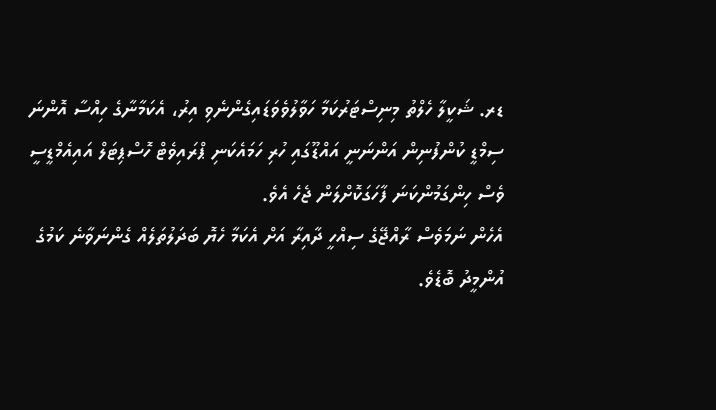ޑރ. ޝަކީލާ ހެލްތު މިނިސްޓަރުކަމާ ހަވާލުވެވަޑައިގެންނެވި އިރު، އެކަމާނާގެ ހިއްސާ އޮންނަ ސިމްޑީ ކުންފުނިން އަންނަނީ އައްޑޫގައި ހުރި ހަމައެކަނި ޕްރައިވެޓް ހޮސްޕިޓަލް އައިއެމްޑީސީ ވެސް ހިންގަމުންކަނަ ފާހަގަކޮށްލަން ޖެހެ އެވެ.
އެހެން ނަމަވެސް ރާއްޖޭގެ ސިއްހީ ދާއިރާ އަށް އެކަމާ ހެޔޮ ބަދަލުތަލެއް ގެންނަވާނެ ކަމުގެ އުންމީދު ބޮޑެވެ.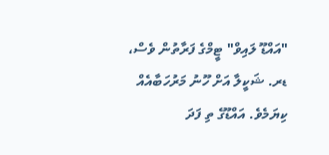"އައްޑޫ ލައިވް" ޓީމްގެ ފަރާތުން ވެސް، ޑރ. ޝަކީލާ އަށް ހޫނު މަރުހަބާއެއް ކިޔަމެވެ. އައްޑޫގެ ތި ފަދަ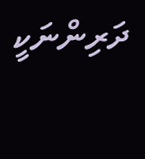ދަރިންނަކީ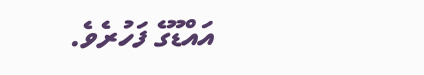އައްޑޫގެ ފަހުރެވެ.